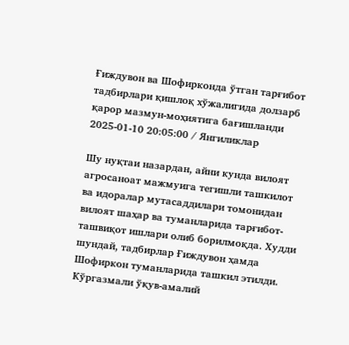Ғиждувон ва Шофирконда ўтган тарғибот тадбирлари қишлоқ хўжалигида долзарб қарор мазмун-моҳиятига бағишланди
2025-01-10 20:05:00 / Янгиликлар

Шу нуқтаи назардан, айни кунда вилоят агросаноат мажмуига тегишли ташкилот ва идоралар мутасаддилари томонидан вилоят шаҳар ва туманларида тарғибот-ташвиқот ишлари олиб борилмоқда. Худди шундай, тадбирлар Ғиждувон ҳамда Шофиркон туманларида ташкил этилди. Кўргазмали ўқув-амалий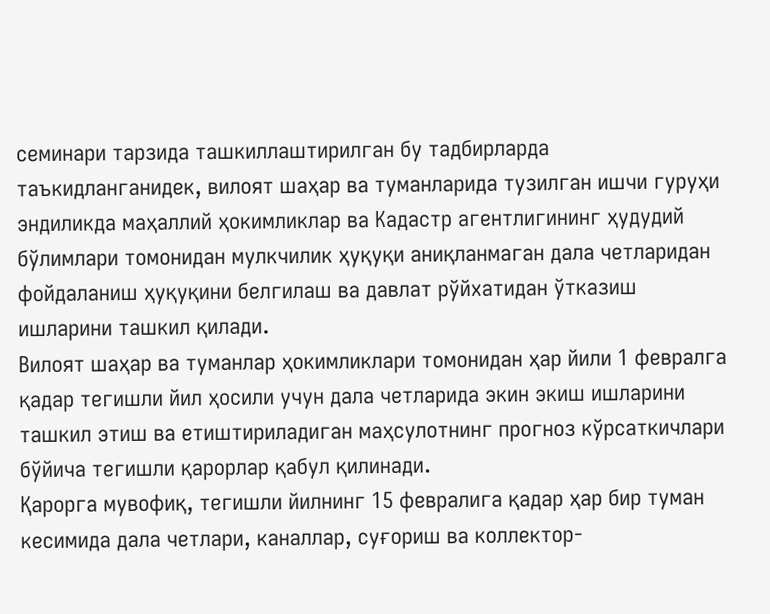семинари тарзида ташкиллаштирилган бу тадбирларда таъкидланганидек, вилоят шаҳар ва туманларида тузилган ишчи гуруҳи эндиликда маҳаллий ҳокимликлар ва Кадастр агентлигининг ҳудудий бўлимлари томонидан мулкчилик ҳуқуқи аниқланмаган дала четларидан фойдаланиш ҳуқуқини белгилаш ва давлат рўйхатидан ўтказиш ишларини ташкил қилади.
Вилоят шаҳар ва туманлар ҳокимликлари томонидан ҳар йили 1 февралга қадар тегишли йил ҳосили учун дала четларида экин экиш ишларини ташкил этиш ва етиштириладиган маҳсулотнинг прогноз кўрсаткичлари бўйича тегишли қарорлар қабул қилинади.
Қарорга мувофиқ, тегишли йилнинг 15 февралига қадар ҳар бир туман кесимида дала четлари, каналлар, суғориш ва коллектор-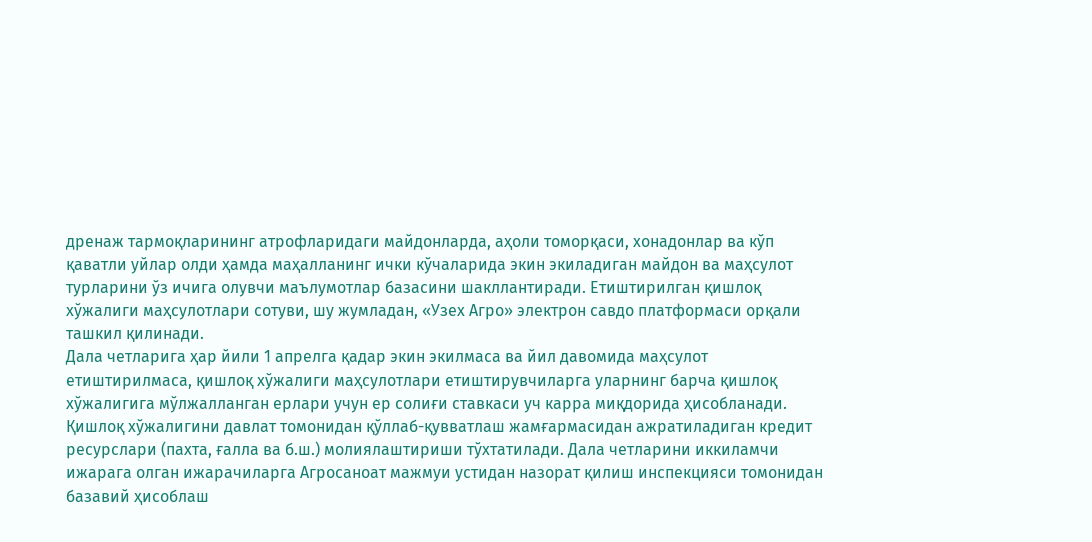дренаж тармоқларининг атрофларидаги майдонларда, аҳоли томорқаси, хонадонлар ва кўп қаватли уйлар олди ҳамда маҳалланинг ички кўчаларида экин экиладиган майдон ва маҳсулот турларини ўз ичига олувчи маълумотлар базасини шакллантиради. Етиштирилган қишлоқ хўжалиги маҳсулотлари сотуви, шу жумладан, «Узех Агро» электрон савдо платформаси орқали ташкил қилинади.
Дала четларига ҳар йили 1 апрелга қадар экин экилмаса ва йил давомида маҳсулот етиштирилмаса, қишлоқ хўжалиги маҳсулотлари етиштирувчиларга уларнинг барча қишлоқ хўжалигига мўлжалланган ерлари учун ер солиғи ставкаси уч карра миқдорида ҳисобланади.
Қишлоқ хўжалигини давлат томонидан қўллаб-қувватлаш жамғармасидан ажратиладиган кредит ресурслари (пахта, ғалла ва б.ш.) молиялаштириши тўхтатилади. Дала четларини иккиламчи ижарага олган ижарачиларга Агросаноат мажмуи устидан назорат қилиш инспекцияси томонидан базавий ҳисоблаш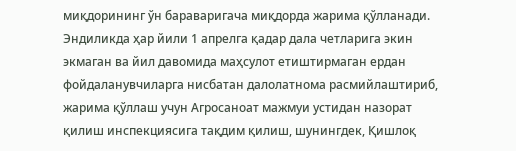миқдорининг ўн бараваригача миқдорда жарима қўлланади.
Эндиликда ҳар йили 1 апрелга қадар дала четларига экин экмаган ва йил давомида маҳсулот етиштирмаган ердан фойдаланувчиларга нисбатан далолатнома расмийлаштириб, жарима қўллаш учун Агросаноат мажмуи устидан назорат қилиш инспекциясига тақдим қилиш, шунингдек, Қишлоқ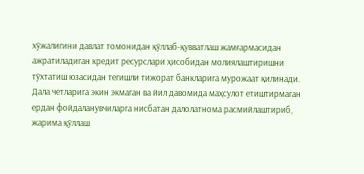хўжалигини давлат томонидан қўллаб-қувватлаш жамғармасидан ажратиладиган кредит ресурслари ҳисобидан молиялаштиришни тўхтатиш юзасидан тегишли тижорат банкларига мурожаат қилинади.
Дала четларига экин экмаган ва йил давомида маҳсулот етиштирмаган ердан фойдаланувчиларга нисбатан далолатнома расмийлаштириб, жарима қўллаш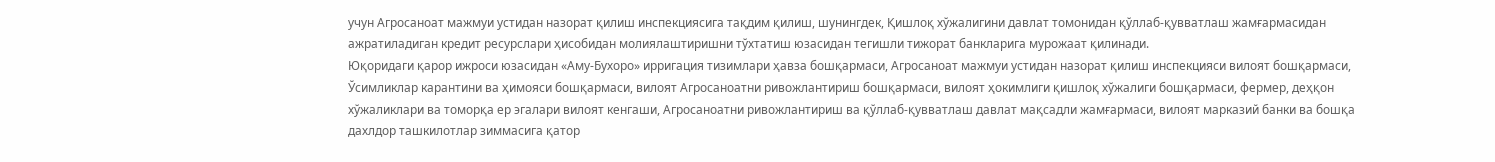учун Агросаноат мажмуи устидан назорат қилиш инспекциясига тақдим қилиш, шунингдек, Қишлоқ хўжалигини давлат томонидан қўллаб-қувватлаш жамғармасидан ажратиладиган кредит ресурслари ҳисобидан молиялаштиришни тўхтатиш юзасидан тегишли тижорат банкларига мурожаат қилинади.
Юқоридаги қарор ижроси юзасидан «Аму-Бухоро» ирригация тизимлари ҳавза бошқармаси, Агросаноат мажмуи устидан назорат қилиш инспекцияси вилоят бошқармаси, Ўсимликлар карантини ва ҳимояси бошқармаси, вилоят Агросаноатни ривожлантириш бошқармаси, вилоят ҳокимлиги қишлоқ хўжалиги бошқармаси, фермер, деҳқон хўжаликлари ва томорқа ер эгалари вилоят кенгаши, Агросаноатни ривожлантириш ва қўллаб-қувватлаш давлат мақсадли жамғармаси, вилоят марказий банки ва бошқа дахлдор ташкилотлар зиммасига қатор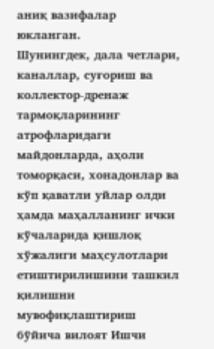аниқ вазифалар юкланган.
Шунингдек, дала четлари, каналлар, суғориш ва коллектор-дренаж тармоқларининг атрофларидаги майдонларда, аҳоли томорқаси, хонадонлар ва кўп қаватли уйлар олди ҳамда маҳалланинг ички кўчаларида қишлоқ хўжалиги маҳсулотлари етиштирилишини ташкил қилишни мувофиқлаштириш бўйича вилоят Ишчи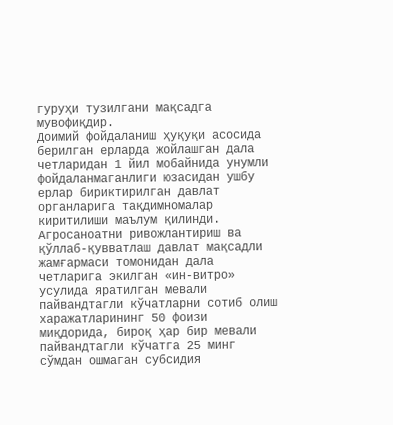гуруҳи тузилгани мақсадга мувофиқдир.
Доимий фойдаланиш ҳуқуқи асосида берилган ерларда жойлашган дала четларидан 1 йил мобайнида унумли фойдаланмаганлиги юзасидан ушбу ерлар бириктирилган давлат органларига тақдимномалар киритилиши маълум қилинди.
Агросаноатни ривожлантириш ва қўллаб-қувватлаш давлат мақсадли жамғармаси томонидан дала четларига экилган «ин-витро» усулида яратилган мевали пайвандтагли кўчатларни сотиб олиш харажатларининг 50 фоизи миқдорида, бироқ ҳар бир мевали пайвандтагли кўчатга 25 минг сўмдан ошмаган субсидия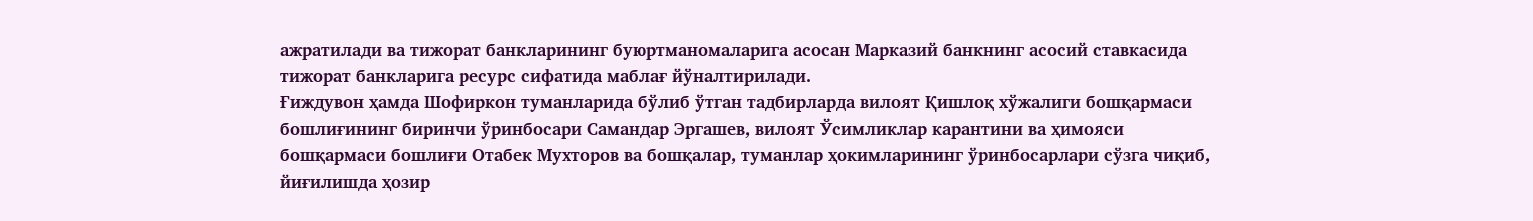ажратилади ва тижорат банкларининг буюртманомаларига асосан Марказий банкнинг асосий ставкасида тижорат банкларига ресурс сифатида маблағ йўналтирилади.
Ғиждувон ҳамда Шофиркон туманларида бўлиб ўтган тадбирларда вилоят Қишлоқ хўжалиги бошқармаси бошлиғининг биринчи ўринбосари Самандар Эргашев, вилоят Ўсимликлар карантини ва ҳимояси бошқармаси бошлиғи Отабек Мухторов ва бошқалар, туманлар ҳокимларининг ўринбосарлари сўзга чиқиб, йиғилишда ҳозир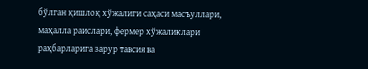бўлган қишлоқ хўжалиги саҳаси масъуллари, маҳалла раислари, фермер хўжаликлари раҳбарларига зарур тавсия ва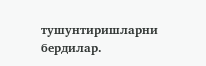тушунтиришларни бердилар.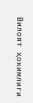Вилоят ҳокимлиги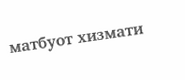матбуот хизмати